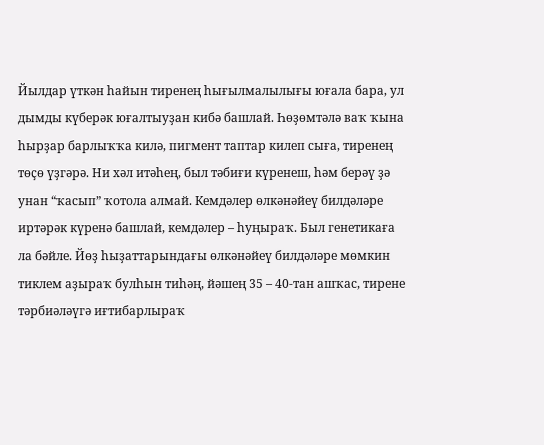Йылдар үткән һайын тиренең һығылмалылығы юғала бара, ул дымды күберәк юғалтыуҙан кибә башлай. Һөҙөмтәлә ваҡ ҡына һырҙар барлыҡҡа килә, пигмент таптар килеп сыға, тиренең төҫө үҙгәрә. Ни хәл итәһең, был тәбиғи күренеш, һәм берәү ҙә унан “ҡасып” ҡотола алмай. Кемдәлер өлкәнәйеү билдәләре иртәрәк күренә башлай, кемдәлер – һуңыраҡ. Был генетикаға ла бәйле. Йөҙ һыҙаттарындағы өлкәнәйеү билдәләре мөмкин тиклем аҙыраҡ булһын тиһәң, йәшең 35 – 40-тан ашҡас, тирене тәрбиәләүгә иғтибарлыраҡ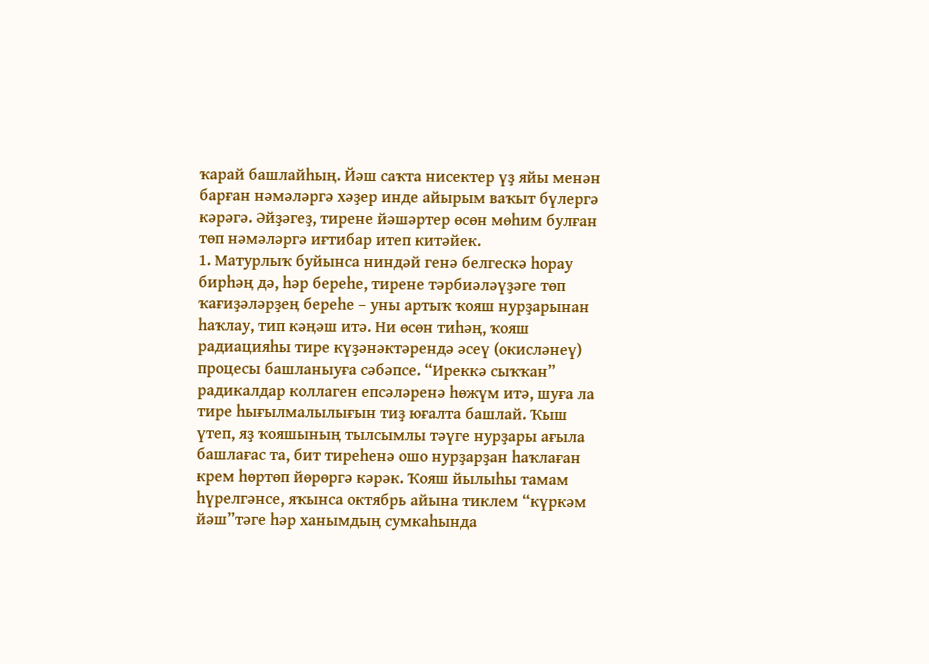ҡарай башлайһың. Йәш саҡта нисектер үҙ яйы менән барған нәмәләргә хәҙер инде айырым ваҡыт бүлергә кәрәгә. Әйҙәгеҙ, тирене йәшәртер өсөн мөһим булған төп нәмәләргә иғтибар итеп китәйек.
1. Матурлыҡ буйынса ниндәй генә белгескә һорау бирһәң дә, һәр береһе, тирене тәрбиәләүҙәге төп ҡағиҙәләрҙең береһе – уны артыҡ ҡояш нурҙарынан һаҡлау, тип кәңәш итә. Ни өсөн тиһәң, ҡояш радиацияһы тире күҙәнәктәрендә әсеү (окисләнеү) процесы башланыуға сәбәпсе. “Иреккә сыҡҡан” радикалдар коллаген епсәләренә һөжүм итә, шуға ла тире һығылмалылығын тиҙ юғалта башлай. Ҡыш үтеп, яҙ ҡояшының тылсымлы тәүге нурҙары ағыла башлағас та, бит тиреһенә ошо нурҙарҙан һаҡлаған крем һөртөп йөрөргә кәрәк. Ҡояш йылыһы тамам һүрелгәнсе, яҡынса октябрь айына тиклем “күркәм йәш”тәге һәр ханымдың сумкаһында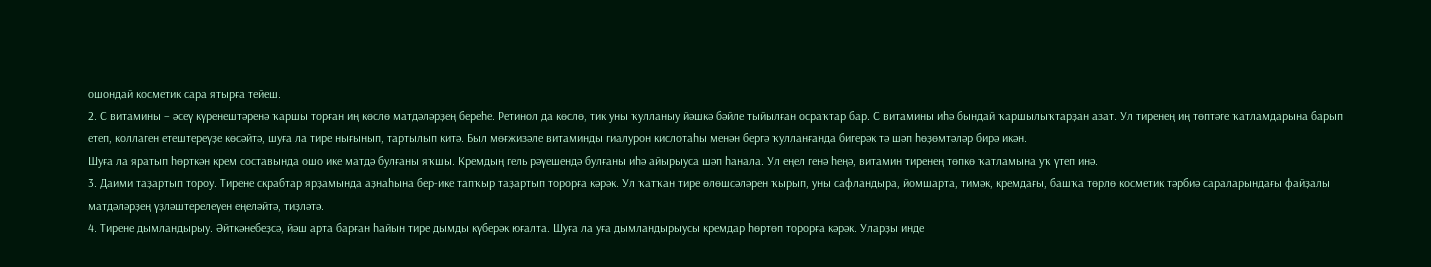ошондай косметик сара ятырға тейеш.
2. С витамины – әсеү күренештәренә ҡаршы торған иң көслө матдәләрҙең береһе. Ретинол да көслө, тик уны ҡулланыу йәшкә бәйле тыйылған осраҡтар бар. С витамины иһә бындай ҡаршылыҡтарҙан азат. Ул тиренең иң төптәге ҡатламдарына барып етеп, коллаген етештереүҙе көсәйтә, шуға ла тире нығынып, тартылып китә. Был мөғжизәле витаминды гиалурон кислотаһы менән бергә ҡулланғанда бигерәк тә шәп һөҙөмтәләр бирә икән.
Шуға ла яратып һөрткән крем составында ошо ике матдә булғаны яҡшы. Кремдың гель рәүешендә булғаны иһә айырыуса шәп һанала. Ул еңел генә һеңә, витамин тиренең төпкө ҡатламына уҡ үтеп инә.
3. Даими таҙартып тороу. Тирене скрабтар ярҙамында аҙнаһына бер-ике тапҡыр таҙартып торорға кәрәк. Ул ҡатҡан тире өлөшсәләрен ҡырып, уны сафландыра, йомшарта, тимәк, кремдағы, башҡа төрлө косметик тәрбиә сараларындағы файҙалы матдәләрҙең үҙләштерелеүен еңеләйтә, тиҙләтә.
4. Тирене дымландырыу. Әйткәнебеҙсә, йәш арта барған һайын тире дымды күберәк юғалта. Шуға ла уға дымландырыусы кремдар һөртөп торорға кәрәк. Уларҙы инде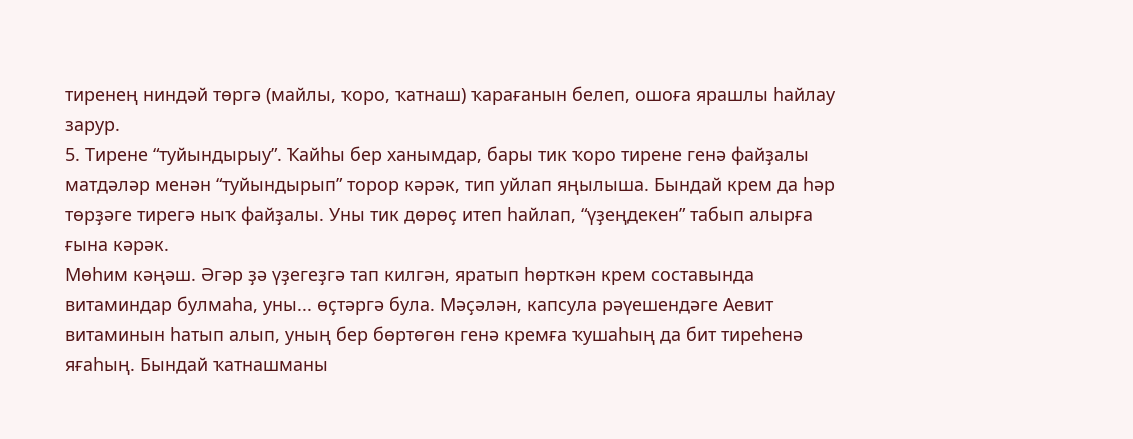тиренең ниндәй төргә (майлы, ҡоро, ҡатнаш) ҡарағанын белеп, ошоға ярашлы һайлау зарур.
5. Тирене “туйындырыу”. Ҡайһы бер ханымдар, бары тик ҡоро тирене генә файҙалы матдәләр менән “туйындырып” торор кәрәк, тип уйлап яңылыша. Бындай крем да һәр төрҙәге тирегә ныҡ файҙалы. Уны тик дөрөҫ итеп һайлап, “үҙеңдекен” табып алырға ғына кәрәк.
Мөһим кәңәш. Әгәр ҙә үҙегеҙгә тап килгән, яратып һөрткән крем составында витаминдар булмаһа, уны... өҫтәргә була. Мәҫәлән, капсула рәүешендәге Аевит витаминын һатып алып, уның бер бөртөгөн генә кремға ҡушаһың да бит тиреһенә яғаһың. Бындай ҡатнашманы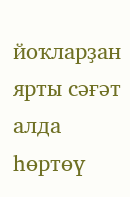йоҡларҙан ярты сәғәт алда һөртөү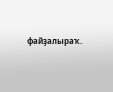файҙалыраҡ.